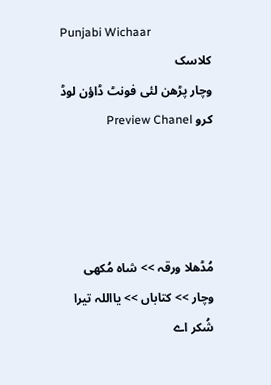Punjabi Wichaar
کلاسک
وچار پڑھن لئی فونٹ ڈاؤن لوڈ کرو Preview Chanel




مُڈھلا ورقہ >> شاہ مُکھی وچار >> کتاباں >> یااللہ تیرا شُکر اے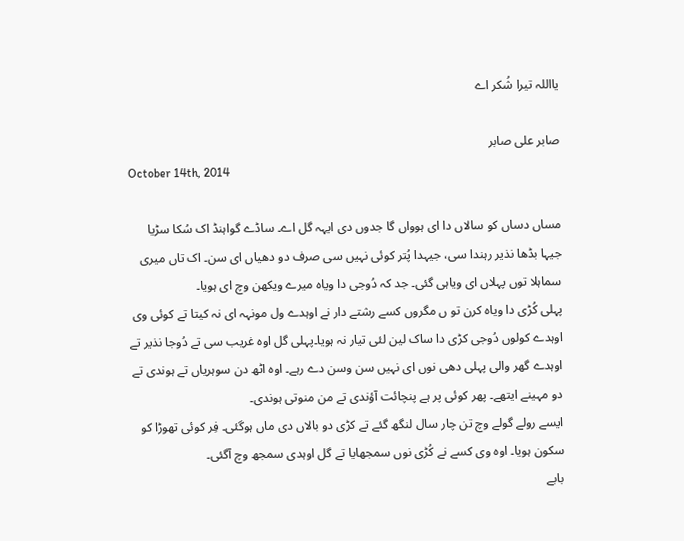یااللہ تیرا شُکر اے

صابر علی صابر
October 14th, 2014

مساں دساں کو سالاں دا ای ہوواں گا جدوں دی ایہہ گل اے۔ ساڈے گواہنڈ اک سُکا سڑیا جیہا بڈھا نذیر رہندا سی، جیہدا پُتر کوئی نہیں سی صرف دو دھیاں ای سن۔ اک تاں میری سماہلا توں پہلاں ای ویاہی گئی۔ جد کہ دُوجی دا ویاہ میرے ویکھن وچ ای ہویا۔
پہلی کُڑی دا ویاہ کرن تو ں مگروں کسے رشتے دار نے اوہدے ول مونہہ ای نہ کیتا تے کوئی وی اوہدے کولوں دُوجی کڑی دا ساک لین لئی تیار نہ ہویا۔پہلی گل اوہ غریب سی تے دُوجا نذیر تے اوہدے گھر والی پہلی دھی نوں ای نہیں سن وسن دے رہے۔ اوہ اٹھ دن سوہریاں تے ہوندی تے دو مہینے ایتھے۔ پھر کوئی پر ہے پنچائت آؤندی تے من منوتی ہوندی۔
ایسے رولے گولے وچ تن چار سال لنگھ گئے تے کڑی دو بالاں دی ماں ہوگئی۔ فِر کوئی تھوڑا کو سکون ہویا۔ اوہ وی کسے نے کُڑی نوں سمجھایا تے گل اوہدی سمجھ وچ آگئی۔
بابے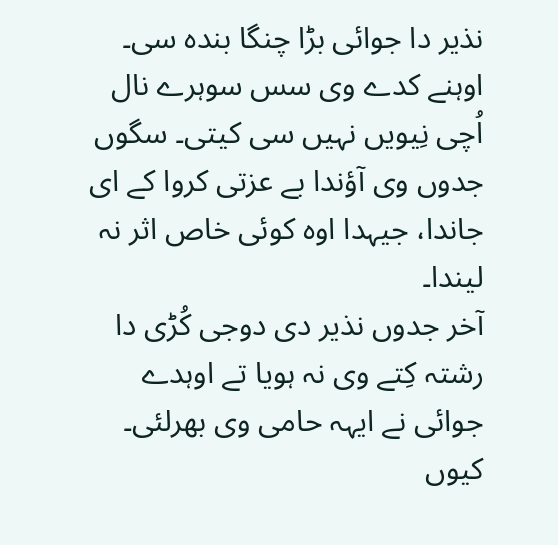نذیر دا جوائی بڑا چنگا بندہ سی۔ اوہنے کدے وی سس سوہرے نال اُچی نِیویں نہیں سی کیتی۔ سگوں جدوں وی آؤندا بے عزتی کروا کے ای جاندا، جیہدا اوہ کوئی خاص اثر نہ لیندا۔
آخر جدوں نذیر دی دوجی کُڑی دا رشتہ کِتے وی نہ ہویا تے اوہدے جوائی نے ایہہ حامی وی بھرلئی۔ کیوں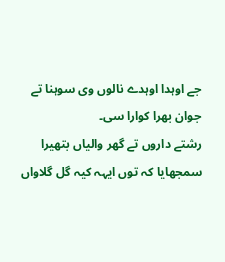جے اوہدا اوہدے نالوں وی سوہنا تے جوان بھرا کوارا سی۔
رشتے داروں تے گھر والیاں بتھیرا سمجھایا کہ توں ایہہ کیہ گل گلاواں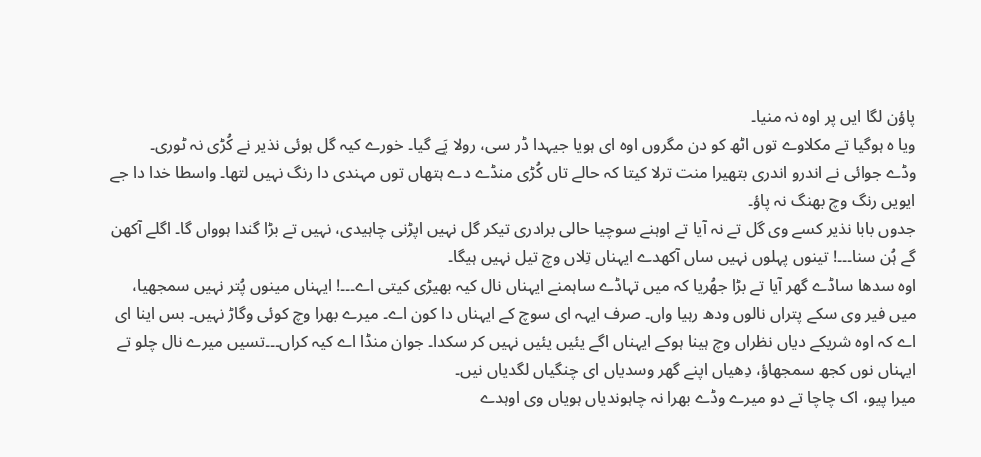پاؤن لگا ایں پر اوہ نہ منیا۔
ویا ہ ہوگیا تے مکلاوے توں اٹھ کو دن مگروں اوہ ای ہویا جیہدا ڈر سی، رولا پَے گیا۔ خورے کیہ گل ہوئی نذیر نے کُڑی نہ ٹوری۔
وڈے جوائی نے اندرو اندری بتھیرا منت ترلا کیتا کہ حالے تاں کُڑی منڈے دے ہتھاں توں مہندی دا رنگ نہیں لتھا۔ واسطا خدا دا جے ایویں رنگ وچ بھنگ نہ پاؤ۔
جدوں بابا نذیر کسے وی گل تے نہ آیا تے اوہنے سوچیا حالی برادری تیکر گل نہیں اپڑنی چاہیدی، نہیں تے بڑا گندا ہوواں گا۔ اگلے آکھن گے ہُن سنا۔۔۔! تینوں پہلوں نہیں ساں آکھدے ایہناں تِلاں وچ تیل نہیں ہیگا۔
اوہ سدھا ساڈے گھر آیا تے بڑا جھُریا کہ میں تہاڈے ساہمنے ایہناں نال کیہ بھیڑی کیتی اے۔۔۔! ایہناں مینوں پُتر نہیں سمجھیا، میں فیر وی سکے پتراں نالوں ودھ رہیا واں۔ صرف ایہہ ای سوچ کے ایہناں دا کون اے۔ میرے بھرا وچ کوئی وگاڑ نہیں۔ بس اینا ای اے کہ اوہ شریکے دیاں نظراں وچ ہینا ہوکے ایہناں اگے یئیں یئیں نہیں کر سکدا۔ جوان منڈا اے کیہ کراں۔۔۔تسیں میرے نال چلو تے ایہناں نوں کجھ سمجھاؤ، دِھیاں اپنے گھر وسدیاں ای چنگیاں لگدیاں نیں۔
میرا پیو، اک چاچا تے دو میرے وڈے بھرا نہ چاہوندیاں ہویاں وی اوہدے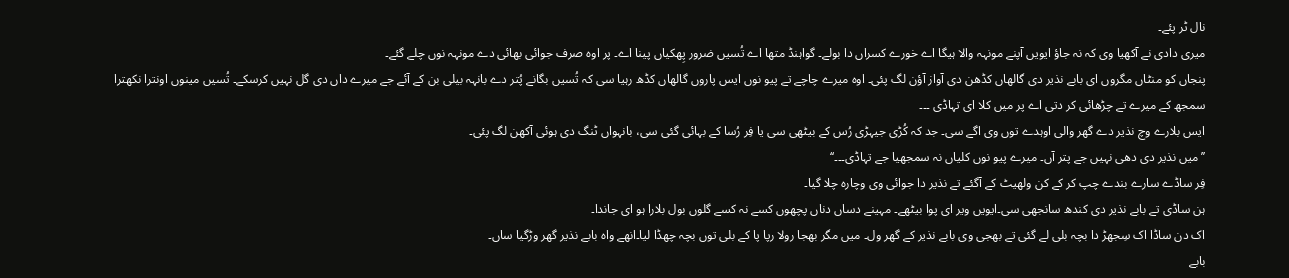نال ٹر پئے۔
میری دادی نے آکھیا وی کہ نہ جاؤ ایویں آپنے مونہہ والا ہیگا اے خورے کسراں دا بولے۔ گواہنڈ متھا اے تُسیں ضرور پِھکیاں پینا اے۔ پر اوہ صرف جوائی بھائی دے مونہہ نوں چلے گئے۔
پنجاں کو منٹاں مگروں ای بابے نذیر دی گالھاں کڈھن دی آواز آؤن لگ پئی۔ اوہ میرے چاچے تے پیو نوں ایس پاروں گالھاں کڈھ رہیا سی کہ تُسیں بگانے پُتر دے بانہہ بیلی بن کے آئے جے میرے داں دی گل نہیں کرسکے۔ تُسیں مینوں اونترا نکھترا سمجھ کے میرے تے چڑھائی کر دتی اے پر میں کلا ای تہاڈی ۔۔۔
ایس بلارے وچ نذیر دے گھر والی اوہدے توں وی اگے سی۔ جد کہ کُڑی جیہڑی رُس کے بیٹھی سی یا فِر رُسا کے بہائی گئی سی، بانہواں ٹنگ دی ہوئی آکھن لگ پئی۔
’’میں نذیر دی دھی نہیں جے پتر آں۔ میرے پیو نوں کلیاں نہ سمجھیا جے تہاڈی۔۔۔‘‘
فِر ساڈے سارے بندے چپ کر کے کن ولھیٹ کے آگئے تے نذیر دا جوائی وی وچارہ چلا گیا۔
ہن ساڈی تے بابے نذیر دی کندھ سانجھی سی۔ایویں ویر ای پوا بیٹھے۔ مہینے دساں دناں پچھوں کسے نہ کسے گلوں بول بلارا ہو ای جاندا۔
اک دن ساڈا اک سِجھڑ دا بچہ بلی لے گئی تے بھجی وی بابے نذیر کے گھر ول۔ میں مگر بھجا رولا رپا پا کے بلی توں بچہ چھڈا لیا۔انھے واہ بابے نذیر گھر وڑگیا ساں۔
بابے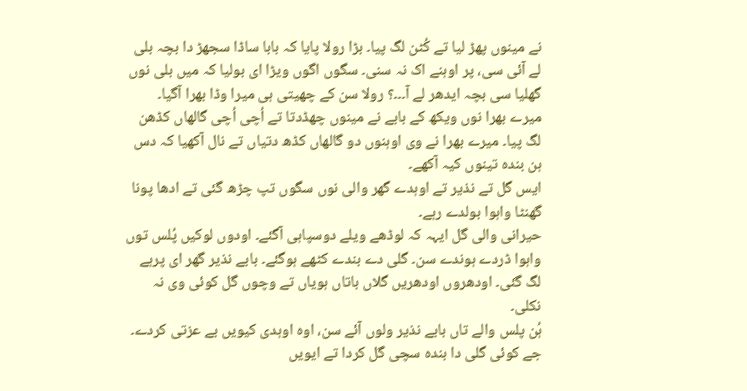نے مینوں پھڑ لیا تے کُٹن لگ پیا۔ بڑا رولا پایا کہ بابا ساڈا سجھڑ دا بچہ بلی لے آئی سی، پر اوہنے اک نہ سنی۔ سگوں اگوں ویڑا ای بولیا کہ میں بلی نوں گھلیا سی بچہ ایدھر لے آ۔۔۔؟ رولا سن کے چھیتی ہی میرا وڈا بھرا آگیا۔
میرے بھرا نوں ویکھ کے بابے نے مینوں چھڈدتا تے اُچی اُچی گالھاں کڈھن لگ پیا۔ میرے بھرا نے وی اوہنوں دو گالھاں کڈھ دتیاں تے نال آکھیا کہ دس ہن بندہ تینوں کیہ آکھے۔
ایس گل تے نذیر تے اوہدے گھر والی نوں سگوں تپ چڑھ گئی تے ادھا پونا گھنٹا واہوا بولدے رہے۔
حیرانی والی گل ایہہ کہ لوڈھے ویلے دوسپاہی آگئے۔ اودوں لوکیں پُلس توں واہوا ڈردے ہوندے سن۔ گلی دے بندے کٹھے ہوگئے۔ بابے نذیر گھر ای پرہے لگ گئی۔ اودھروں اودھریں گلاں باتاں ہویاں تے وچوں گل کوئی وی نہ نکلی۔
ہُن پلس والے تاں بابے نذیر ولوں آئے سن، اوہ اوہدی کیویں بے عزتی کردے۔ جے کوئی گلی دا بندہ سچی گل کردا تے ایویں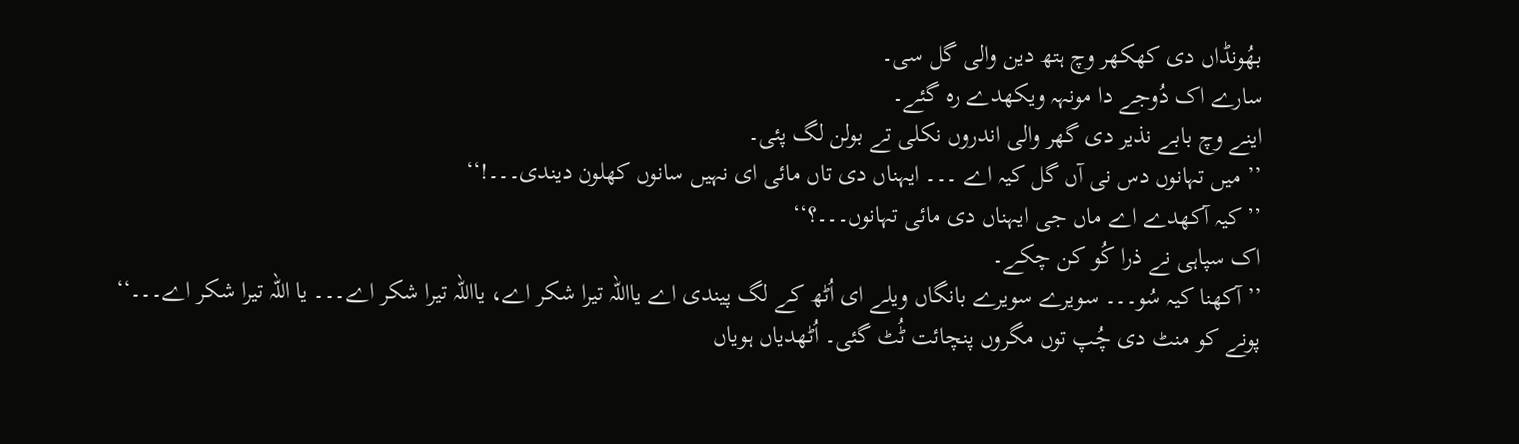بھُونڈاں دی کھکھر وچ ہتھ دین والی گل سی۔
سارے اک دُوجے دا مونہہ ویکھدے رہ گئے۔
اینے وچ بابے نذیر دی گھر والی اندروں نکلی تے بولن لگ پئی۔
’’ میں تہانوں دس نی آں گل کیہ اے ۔۔۔ ایہناں دی تاں مائی ای نہیں سانوں کھلون دیندی۔۔۔!‘‘
’’کیہ آکھدے اے ماں جی ایہناں دی مائی تہانوں۔۔۔؟‘‘
اک سپاہی نے ذرا کُو کن چکے۔
’’آکھنا کیہ سُو۔۔۔ سویرے سویرے بانگاں ویلے ای اُٹھ کے لگ پیندی اے یااللہ تیرا شکر اے، یااللہ تیرا شکر اے۔۔۔ یا اللہ تیرا شکر اے۔۔۔‘‘
پونے کو منٹ دی چُپ توں مگروں پنچائت ٹُٹ گئی۔ اُٹھدیاں ہویاں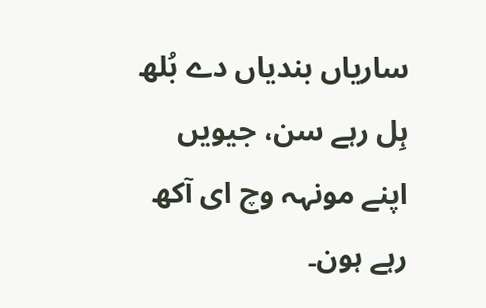ساریاں بندیاں دے بُلھ ہِل رہے سن، جیویں اپنے مونہہ وچ ای آکھ رہے ہون۔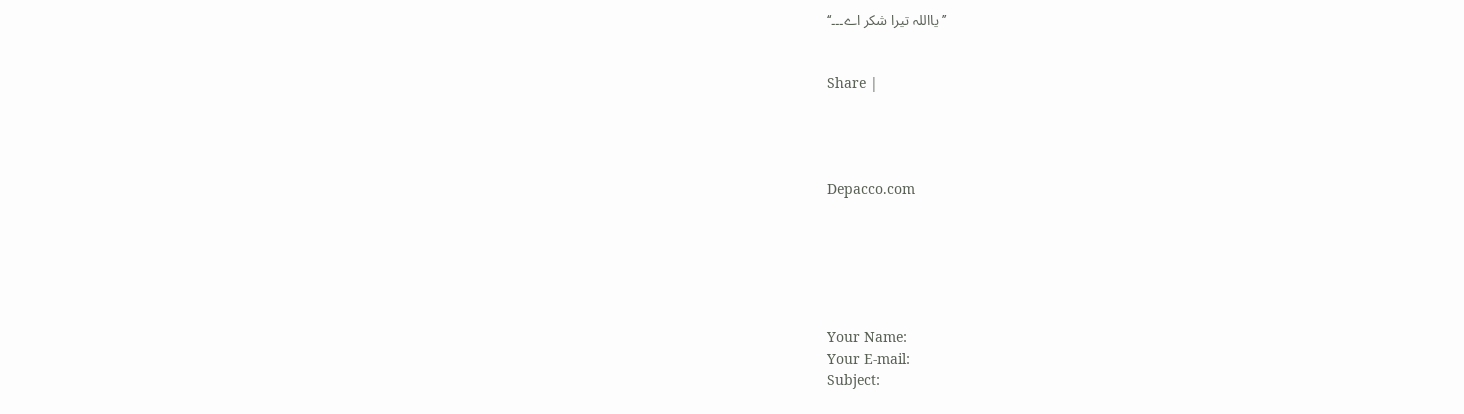’’ یااللہ تیرا شکر اے۔۔۔‘‘


Share |




Depacco.com






Your Name:
Your E-mail:
Subject: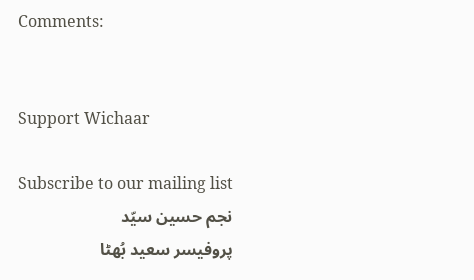Comments:


Support Wichaar

Subscribe to our mailing list
نجم حسین سیّد
پروفیسر سعید بُھٹا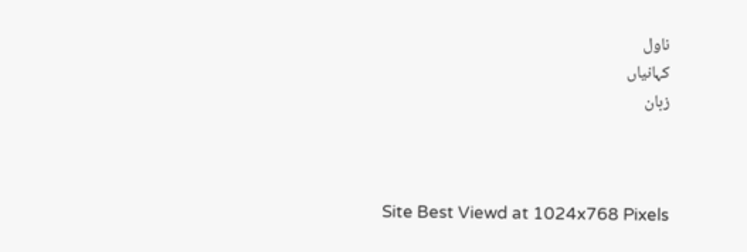ناول
کہانیاں
زبان



Site Best Viewd at 1024x768 Pixels